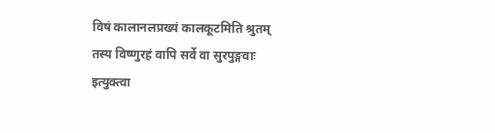विषं कालानलप्रख्यं कालकूटमिति श्रुतम्
तस्य विष्णुरहं वापि सर्वे वा सुरपुङ्गवाः
इत्युक्त्वा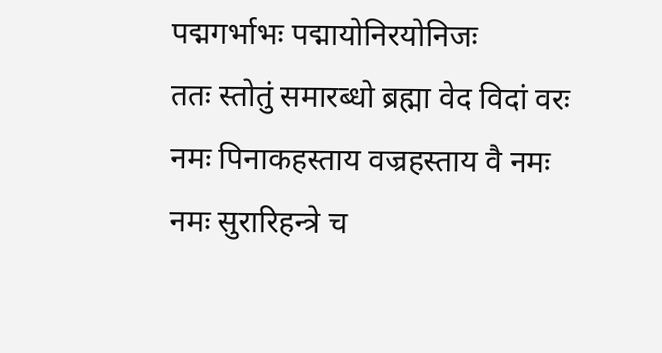पद्मगर्भाभः पद्मायोनिरयोनिजः
ततः स्तोतुं समारब्धो ब्रह्मा वेद विदां वरः
नमः पिनाकहस्ताय वज्रहस्ताय वै नमः
नमः सुरारिहन्त्रे च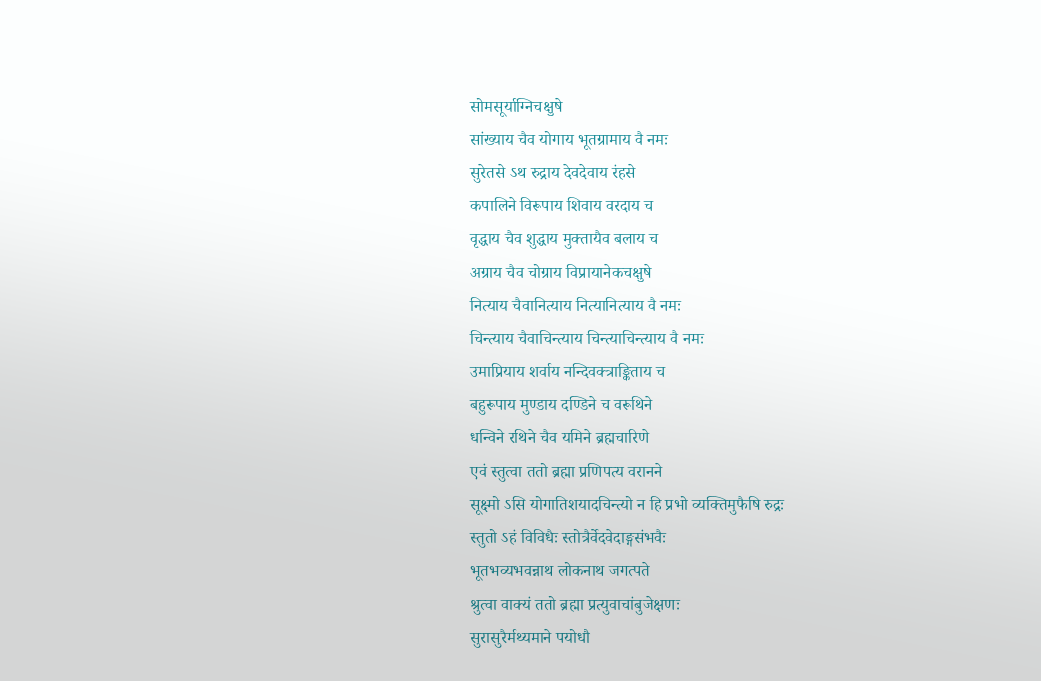सोमसूर्याग्निचक्षुषे
सांख्याय चैव योगाय भूतग्रामाय वै नमः
सुरेतसे ऽथ रुद्राय देवदेवाय रंहसे
कपालिने विरूपाय शिवाय वरदाय च
वृद्धाय चैव शुद्धाय मुक्तायैव बलाय च
अग्राय चैव चोग्राय विप्रायानेकचक्षुषे
नित्याय चैवानित्याय नित्यानित्याय वै नमः
चिन्त्याय चैवाचिन्त्याय चिन्त्याचिन्त्याय वै नमः
उमाप्रियाय शर्वाय नन्दिवक्त्राङ्किताय च
बहुरूपाय मुण्डाय दण्डिने च वरूथिने
धन्विने रथिने चैव यमिने ब्रह्मचारिणे
एवं स्तुत्वा ततो ब्रह्मा प्रणिपत्य वरानने
सूक्ष्मो ऽसि योगातिशयादचिन्त्यो न हि प्रभो व्यक्तिमुफैषि रुद्रः
स्तुतो ऽहं विविधैः स्तोत्रैर्वेदवेदाङ्गसंभवैः
भूतभव्यभवन्नाथ लोकनाथ जगत्पते
श्रुत्वा वाक्यं ततो ब्रह्मा प्रत्युवाचांबुजेक्षणः
सुरासुरैर्मथ्यमाने पयोधौ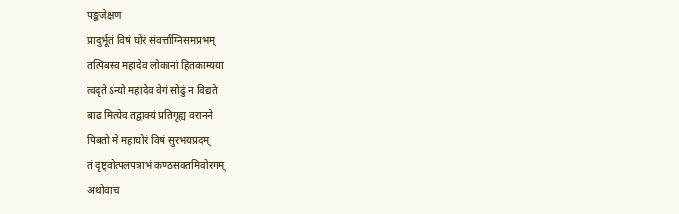पङ्कजेक्षण
प्रादुर्भूतं विषं घोरं संवर्त्ताग्निसमप्रभम्
तत्पिबस्व महादेव लोकानां हितकाम्यया
त्वदृते ऽन्यो महादेव वेगं सोढुं न विद्यते
बाढ मित्येव तद्वाक्यं प्रतिगृह्य वरानने
पिबतो मे महाघोरं विषं सुरभयप्रदम्
तं दृष्ट्वोत्पलपत्राभं कण्ठसक्तमिवोरगम्
अथोवाच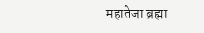महातेजा ब्रह्मा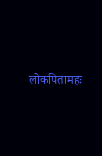लोकपितामहः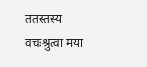ततस्तस्य वचःश्रुत्वा मया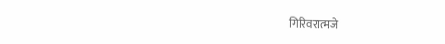गिरिवरात्मजे